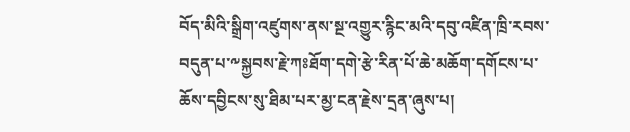བོད་མིའི་སྒྲིག་འཛུགས་ནས་སྔ་འགྱུར་རྙིང་མའི་དབུ་འཛིན་ཁྲི་རབས་བདུན་པ་༸སྐྱབས་རྗེ་ཀཿཐོག་དགེ་རྩེ་རིན་པོ་ཆེ་མཆོག་དགོངས་པ་ཆོས་དབྱིངས་སུ་ཐིམ་པར་མྱ་ངན་རྗེས་དྲན་ཞུས་པ།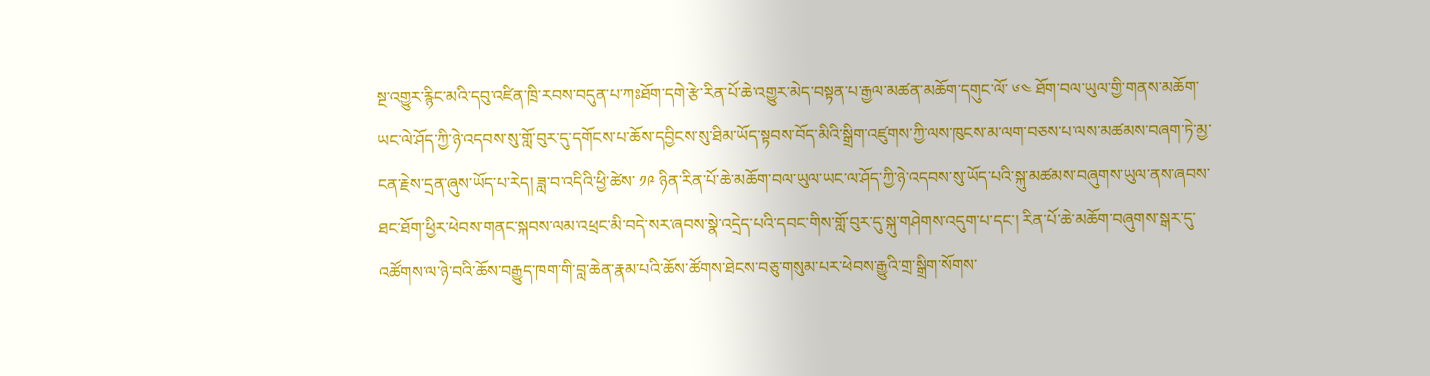སྔ་འགྱུར་རྙིང་མའི་དབུ་འཛིན་ཁྲི་རབས་བདུན་པ་ཀཿཐོག་དགེ་རྩེ་རིན་པོ་ཆེ་འགྱུར་མེད་བསྟན་པ་རྒྱལ་མཚན་མཆོག་དགུང་ལོ་ ༦༤ ཐོག་བལ་ཡུལ་གྱི་གནས་མཆོག་ཡང་ལེ་ཤོད་ཀྱི་ཉེ་འདབས་སུ་གློ་བུར་དུ་དགོངས་པ་ཆོས་དབྱིངས་སུ་ཐིམ་ཡོད་སྟབས་བོད་མིའི་སྒྲིག་འཛུགས་ཀྱི་ལས་ཁུངས་མ་ལག་བཅས་པ་ལས་མཚམས་བཞག་ཏེ་མྱ་ངན་རྗེས་དྲན་ཞུས་ཡོད་པ་རེད། ཟླ་བ་འདིའི་ཕྱི་ཚེས་ ༡༩ ཉིན་རིན་པོ་ཆེ་མཆོག་བལ་ཡུལ་ཡང་ལ་ཤོད་ཀྱི་ཉེ་འདབས་སུ་ཡོད་པའི་སྐུ་མཚམས་བཞུགས་ཡུལ་ནས་ཞབས་ཐང་ཐོག་ཕྱིར་ཕེབས་གནང་སྐབས་ལམ་འཕྲང་མི་བདེ་སར་ཞབས་སྣེ་འདྲེད་པའི་དབང་གིས་གློ་བུར་དུ་སྐུ་གཤེགས་འདུག་པ་དང་། རིན་པོ་ཆེ་མཆོག་བཞུགས་སྒར་དུ་འཚོགས་ལ་ཉེ་བའི་ཆོས་བརྒྱུད་ཁག་གི་བླ་ཆེན་རྣམ་པའི་ཆོས་ཚོགས་ཐེངས་བཅུ་གསུམ་པར་ཕེབས་རྒྱུའི་གྲ་སྒྲིག་སོགས་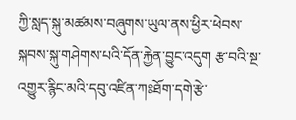ཀྱི་སླད་སྐུ་མཚམས་བཞུགས་ཡུལ་ནས་ཕྱིར་ཕེབས་སྐབས་སྐུ་གཤེགས་པའི་དོན་རྐྱེན་བྱུང་འདུག རྩ་བའི་སྔ་འགྱུར་རྙིང་མའི་དབུ་འཛིན་ཀཿཐོག་དགེ་རྩེ་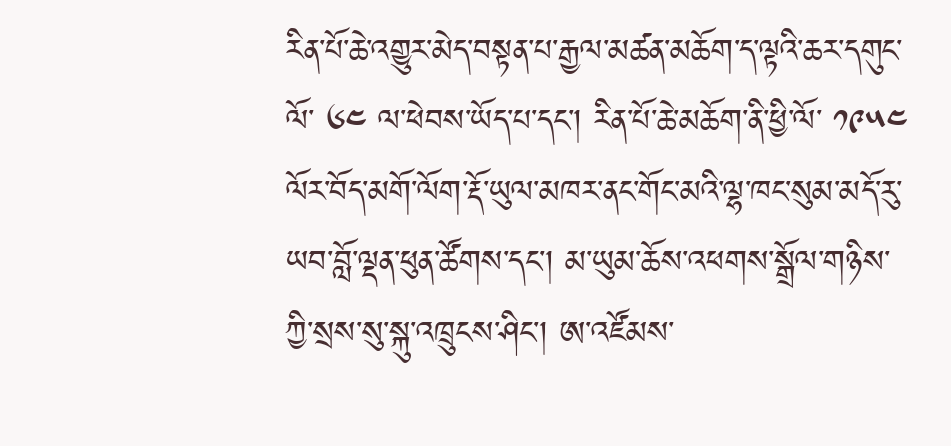རིན་པོ་ཆེ་འགྱུར་མེད་བསྟན་པ་རྒྱལ་མཚན་མཆོག་ད་ལྟའི་ཆར་དགུང་ལོ་ ༦༤ ལ་ཕེབས་ཡོད་པ་དང་། རིན་པོ་ཆེ་མཆོག་ནི་ཕྱི་ལོ་ ༡༩༥༤ ལོར་བོད་མགོ་ལོག་རྡོ་ཡུལ་མཁར་ནང་གོང་མའི་ལྷ་ཁང་སུམ་མདོ་རུ་ཡབ་བློ་ལྡན་ཕུན་ཚོགས་དང་། མ་ཡུམ་ཆོས་འཕགས་སྒྲོལ་གཉིས་ཀྱི་སྲས་སུ་སྐུ་འཁྲུངས་ཤིང་། ཨ་འཛོམས་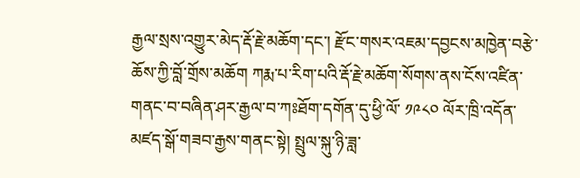རྒྱལ་སྲས་འགྱུར་མེད་རྡོ་རྗེ་མཆོག་དང་། རྫོང་གསར་འཇམ་དབྱངས་མཁྱེན་བརྩེ་ཆོས་ཀྱི་བློ་གྲོས་མཆོག ཀརྨ་པ་རིག་པའི་རྡོ་རྗེ་མཆོག་སོགས་ནས་ངོས་འཛིན་གནང་བ་བཞིན་ཤར་རྒྱལ་བ་ཀཿཐོག་དགོན་དུ་ཕྱི་ལོ་ ༡༩༨༠ ལོར་ཁྲི་འདོན་མཛད་སྒོ་གཟབ་རྒྱས་གནང་སྟེ། སྤྲུལ་སྐུ་ཉི་ཟླ་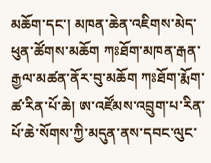མཆོག་དང་། མཁན་ཆེན་འཇིགས་མེད་ཕུན་ཚོགས་མཆོག ཀཿཐོག་མཁན་རྒན་རྒྱལ་མཚན་ནོར་བུ་མཆོག ཀཿཐོག་རྨོག་ཚ་རིན་པོ་ཆེ། ཨ་འཛོམས་འབྲུག་པ་རིན་པོ་ཆེ་སོགས་ཀྱི་མདུན་ནས་དབང་ལུང་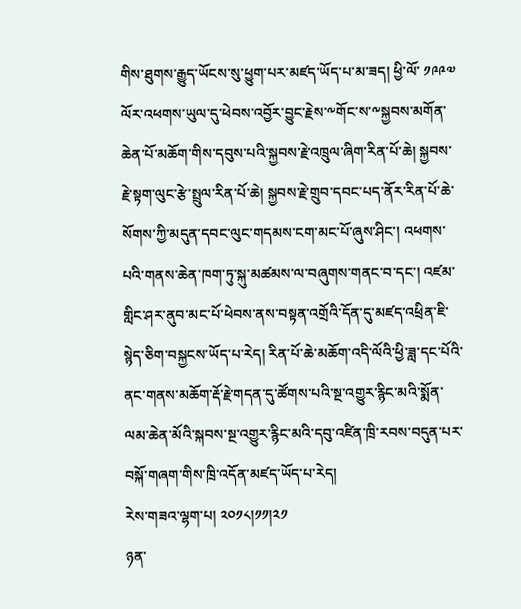གིས་ཐུགས་རྒྱུད་ཡོངས་སུ་ཕྱུག་པར་མཛད་ཡོད་པ་མ་ཟད། ཕྱི་ལོ་ ༡༩༩༧ ལོར་འཕགས་ཡུལ་དུ་ཕེབས་འབྱོར་བྱུང་རྗེས་༸གོང་ས་༸སྐྱབས་མགོན་ཆེན་པོ་མཆོག་གིས་དབུས་པའི་སྐྱབས་རྗེ་འཁྲུལ་ཞིག་རིན་པོ་ཆེ། སྐྱབས་རྗེ་སྟག་ལུང་རྩེ་སྤྲུལ་རིན་པོ་ཆེ། སྐྱབས་རྗེ་གྲུབ་དབང་པད་ནོར་རིན་པོ་ཆེ་སོགས་ཀྱི་མདུན་དབང་ལུང་གདམས་ངག་མང་པོ་ཞུས་ཤིང་། འཕགས་པའི་གནས་ཆེན་ཁག་ཏུ་སྐུ་མཚམས་ལ་བཞུགས་གནང་བ་དང་། འཛམ་གླིང་ཤར་ནུབ་མང་པོ་ཕེབས་ནས་བསྟན་འགྲོའི་དོན་དུ་མཛད་འཕྲིན་ཇི་སྙེད་ཅིག་བསྐྱངས་ཡོད་པ་རེད། རིན་པོ་ཆེ་མཆོག་འདི་ལོའི་ཕྱི་ཟླ་དང་པོའི་ནང་གནས་མཆོག་རྡོ་རྗེ་གདན་དུ་ཚོགས་པའི་སྔ་འགྱུར་རྙིང་མའི་སྨོན་ལམ་ཆེན་མོའི་སྐབས་སྔ་འགྱུར་རྙིང་མའི་དབུ་འཛིན་ཁྲི་རབས་བདུན་པར་བསྐོ་གཞག་གིས་ཁྲི་འདོན་མཛད་ཡོད་པ་རེད།
རེས་གཟའ་ལྷག་པ། ༢༠༡༨།༡༡།༢༡
ཉན་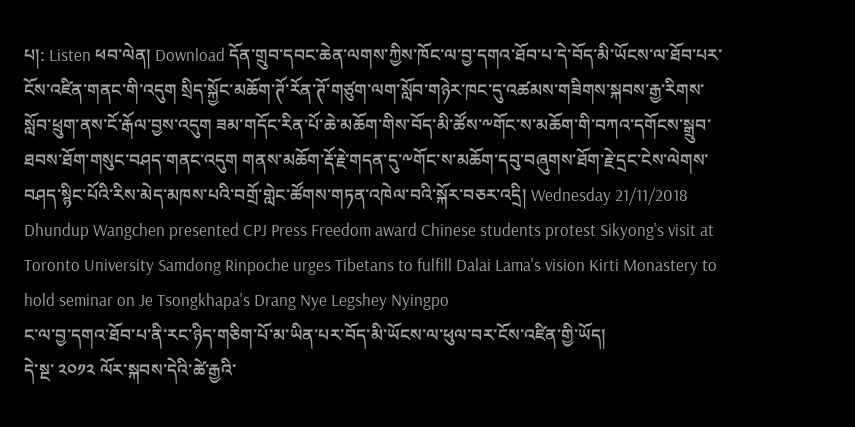པ།: Listen ཕབ་ལེན། Download དོན་གྲུབ་དབང་ཆེན་ལགས་ཀྱིས་ཁོང་ལ་བྱ་དགའ་ཐོབ་པ་དེ་བོད་མི་ཡོངས་ལ་ཐོབ་པར་ངོས་འཛིན་གནང་གི་འདུག སྲིད་སྐྱོང་མཆོག་ཊོ་རོན་ཊོ་གཙུག་ལག་སློབ་གཉེར་ཁང་དུ་འཚམས་གཟིགས་སྐབས་རྒྱ་རིགས་སློབ་ཕྲུག་ནས་ངོ་རྒོལ་བྱས་འདུག ཟམ་གདོང་རིན་པོ་ཆེ་མཆོག་གིས་བོད་མི་ཚོས་༸གོང་ས་མཆོག་གི་བཀའ་དགོངས་སྒྲུབ་ཐབས་ཐོག་གསུང་བཤད་གནང་འདུག གནས་མཆོག་རྡོ་རྗེ་གདན་དུ་༸གོང་ས་མཆོག་དབུ་བཞུགས་ཐོག་རྗེ་དྲང་ངེས་ལེགས་བཤད་སྙིང་པོའི་རིས་མེད་མཁས་པའི་བགྲོ་གླེང་ཚོགས་གཏན་འཁེལ་བའི་སྐོར་བཅར་འདྲི། Wednesday 21/11/2018 Dhundup Wangchen presented CPJ Press Freedom award Chinese students protest Sikyong's visit at Toronto University Samdong Rinpoche urges Tibetans to fulfill Dalai Lama's vision Kirti Monastery to hold seminar on Je Tsongkhapa's Drang Nye Legshey Nyingpo
ང་ལ་བྱ་དགའ་ཐོབ་པ་ནི་རང་ཉིད་གཅིག་པོ་མ་ཡིན་པར་བོད་མི་ཡོངས་ལ་ཕུལ་བར་ངོས་འཛིན་གྱི་ཡོད།
དེ་སྔ་ ༢༠༡༢ ལོར་སྐབས་དེའི་ཚེ་རྒྱའི་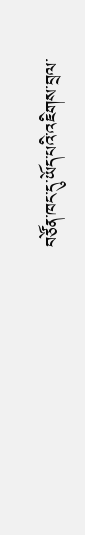བཙོན་ཁང་དུ་ཡོད་པའི་འཇིགས་བྲལ་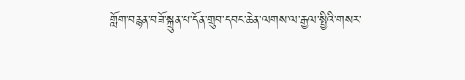གློག་བརྙན་བཟོ་སྐྲུན་པ་དོན་གྲུབ་དབང་ཆེན་ལགས་ལ་རྒྱལ་སྤྱིའི་གསར་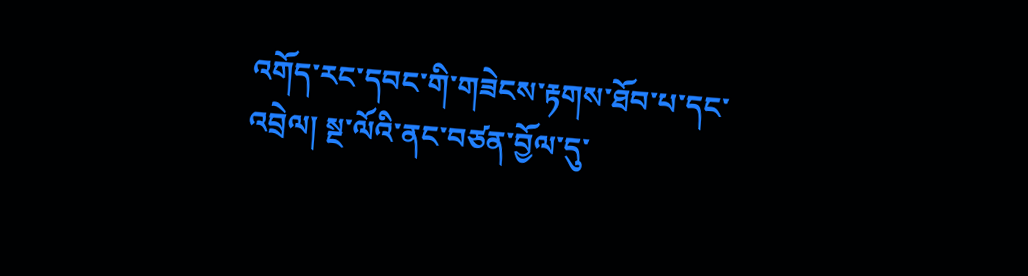འགོད་རང་དབང་གི་གཟེངས་རྟགས་ཐོབ་པ་དང་འབྲེལ། སྔ་ལོའི་ནང་བཙན་བྱོལ་དུ་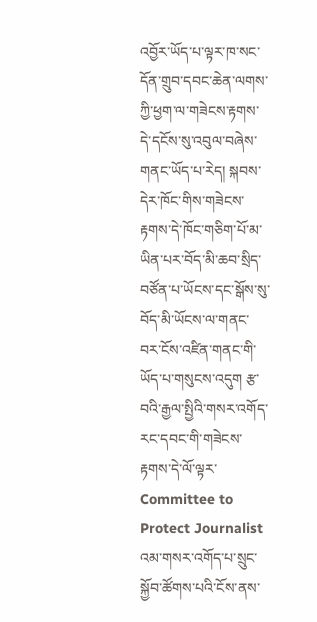འབྱོར་ཡོད་པ་ལྟར་ཁ་སང་དོན་གྲུབ་དབང་ཆེན་ལགས་ཀྱི་ཕྱག་ལ་གཟེངས་རྟགས་དེ་དངོས་སུ་འབུལ་བཞེས་གནང་ཡོད་པ་རེད། སྐབས་དེར་ཁོང་གིས་གཟེངས་རྟགས་དེ་ཁོང་གཅིག་པོ་མ་ཡིན་པར་བོད་མི་ཆབ་སྲིད་བཙོན་པ་ཡོངས་དང་སྒོས་སུ་བོད་མི་ཡོངས་ལ་གནང་བར་ངོས་འཛིན་གནང་གི་ཡོད་པ་གསུངས་འདུག རྩ་བའི་རྒྱལ་སྤྱིའི་གསར་འགོད་རང་དབང་གི་གཟེངས་རྟགས་དེ་ལོ་ལྟར་ Committee to Protect Journalist འམ་གསར་འགོད་པ་སྲུང་སྐྱོབ་ཚོགས་པའི་ངོས་ནས་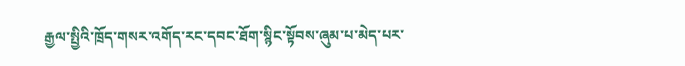རྒྱལ་སྤྱིའི་ཁྲོད་གསར་འགོད་རང་དབང་ཐོག་སྙིང་སྟོབས་ཞུམ་པ་མེད་པར་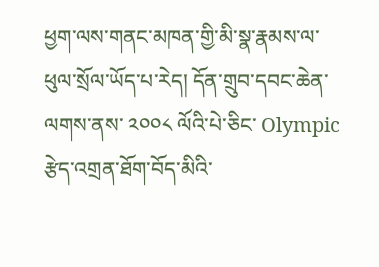ཕྱག་ལས་གནང་མཁན་གྱི་མི་སྣ་རྣམས་ལ་ཕུལ་སྲོལ་ཡོད་པ་རེད། དོན་གྲུབ་དབང་ཆེན་ལགས་ནས་ ༢༠༠༨ ལོའི་པེ་ཅིང་ Olympic རྩེད་འགྲན་ཐོག་བོད་མིའི་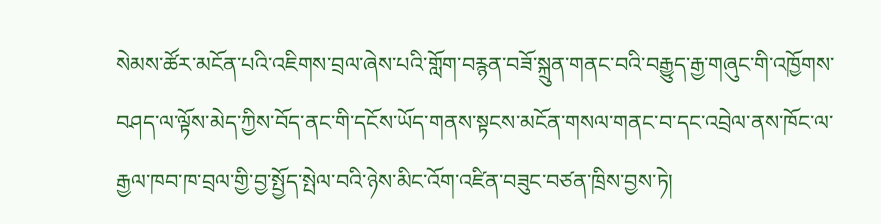སེམས་ཚོར་མངོན་པའི་འཇིགས་བྲལ་ཞེས་པའི་གློག་བརྙན་བཟོ་སྐྲུན་གནང་བའི་བརྒྱུད་རྒྱ་གཞུང་གི་འཁྱོགས་བཤད་ལ་ལྟོས་མེད་ཀྱིས་བོད་ནང་གི་དངོས་ཡོད་གནས་སྟངས་མངོན་གསལ་གནང་བ་དང་འབྲེལ་ནས་ཁོང་ལ་རྒྱལ་ཁབ་ཁ་བྲལ་གྱི་བྱ་སྤྱོད་སྤེལ་བའི་ཉེས་མིང་འོག་འཛིན་བཟུང་བཙན་ཁྲིས་བྱས་ཏེ།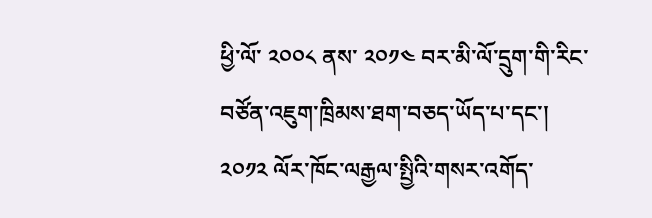ཕྱི་ལོ་ ༢༠༠༨ ནས་ ༢༠༡༤ བར་མི་ལོ་དྲུག་གི་རིང་བཙོན་འཇུག་ཁྲིམས་ཐག་བཅད་ཡོད་པ་དང་། ༢༠༡༢ ལོར་ཁོང་ལརྒྱལ་སྤྱིའི་གསར་འགོད་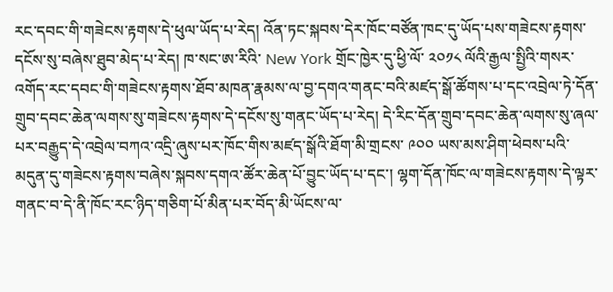རང་དབང་གི་གཟེངས་རྟགས་དེ་ཕུལ་ཡོད་པ་རེད། འོན་ཏང་སྐབས་དེར་ཁོང་བཙོན་ཁང་དུ་ཡོད་པས་གཟེངས་རྟགས་དངོས་སུ་བཞེས་ཐུབ་མེད་པ་རེད། ཁ་སང་ཨ་རིའི་ New York གྲོང་ཁྱེར་དུ་ཕྱི་ལོ་ ༢༠༡༨ ལོའི་རྒྱལ་སྤྱིའི་གསར་འགོད་རང་དབང་གི་གཟེངས་རྟགས་ཐོབ་མཁན་རྣམས་ལ་བྱ་དགའ་གནང་བའི་མཛད་སྒོ་ཚོགས་པ་དང་འབྲེལ་ཏེ་དོན་གྲུབ་དབང་ཆེན་ལགས་སུ་གཟེངས་རྟགས་དེ་དངོས་སུ་གནང་ཡོད་པ་རེད། དེ་རིང་དོན་གྲུབ་དབང་ཆེན་ལགས་སུ་ཞལ་པར་བརྒྱུད་དེ་འབྲེལ་བཀའ་འདྲི་ཞུས་པར་ཁོང་གིས་མཛད་སྒོའི་ཐོག་མི་གྲངས་ ༩༠༠ ཡས་མས་ཤིག་ཕེབས་པའི་མདུན་དུ་གཟེངས་རྟགས་བཞེས་སྐབས་དགའ་ཚོར་ཆེན་པོ་བྱུང་ཡོད་པ་དང་། ལྷག་དོན་ཁོང་ལ་གཟེངས་རྟགས་དེ་ལྟར་གནང་བ་དེ་ནི་ཁོང་རང་ཉིད་གཅིག་པོ་མིན་པར་བོད་མི་ཡོངས་ལ་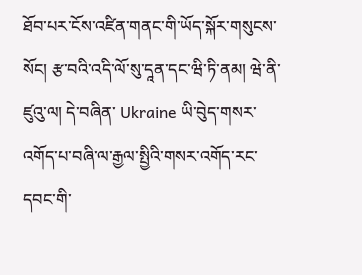ཐོབ་པར་ངོས་འཛིན་གནང་གི་ཡོད་སྐོར་གསུངས་སོང། རྩ་བའི་འདི་ལོ་སུ་དཱན་དང་ཝི་ཏི་ནམ། ཝེ་ནི་ཛུའུ་ལ། དེ་བཞིན་ Ukraine ཡི་བེུད་གསར་འགོད་པ་བཞི་ལ་རྒྱལ་སྤྱིའི་གསར་འགོད་རང་དབང་གི་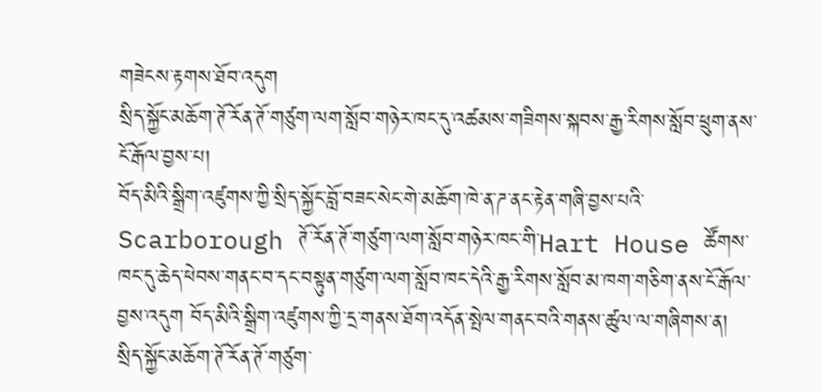གཟེངས་རྟགས་ཐོབ་འདུག
སྲིད་སྐྱོང་མཆོག་ཊོ་རོན་ཊོ་གཙུག་ལག་སློབ་གཉེར་ཁང་དུ་འཚམས་གཟིགས་སྐབས་རྒྱ་རིགས་སློབ་ཕྲུག་ནས་ངོ་རྒོལ་བྱས་པ།
བོད་མིའི་སྒྲིག་འཛུགས་ཀྱི་སྲིད་སྐྱོང་བློ་བཟང་སེང་གེ་མཆོག་ཁེ་ན་ཌ་ནང་རྟེན་གཞི་བྱས་པའི་  Scarborough ཊོ་རོན་ཊོ་གཙུག་ལག་སློབ་གཉེར་ཁང་གི་Hart House ཚོགས་ཁང་དུ་ཆེད་ཕེབས་གནང་བ་དང་བསྟུན་གཙུག་ལག་སློབ་ཁང་དེའི་རྒྱ་རིགས་སློབ་མ་ཁག་གཅིག་ནས་ངོ་རྒོལ་བྱས་འདུག བོད་མིའི་སྒྲིག་འཛུགས་ཀྱི་དྲ་གནས་ཐོག་འདོན་སྤེལ་གནང་བའི་གནས་ཚུལ་ལ་གཞིགས་ན།   སྲིད་སྐྱོང་མཆོག་ཊོ་རོན་ཊོ་གཙུག་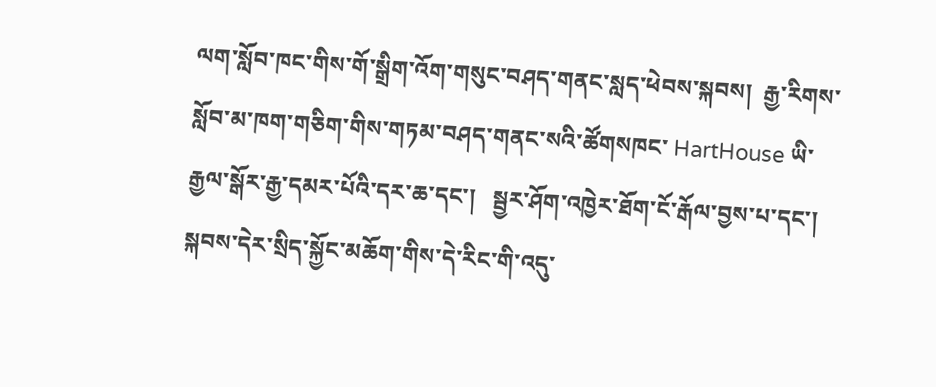ལག་སློབ་ཁང་གིས་གོ་སྒྲིག་འོག་གསུང་བཤད་གནང་སླད་ཕེབས་སྐབས།  རྒྱ་རིགས་སློབ་མ་ཁག་གཅིག་གིས་གཏམ་བཤད་གནང་སའི་ཚོགསཁང་ HartHouse ཡི་རྒྱལ་སྒོར་རྒྱ་དམར་པོའི་དར་ཆ་དང་།   སྦྱར་ཤོག་འཁྱེར་ཐོག་ངོ་རྒོལ་བྱས་པ་དང་། སྐབས་དེར་སྲིད་སྐྱོང་མཆོག་གིས་དེ་རིང་གི་འདུ་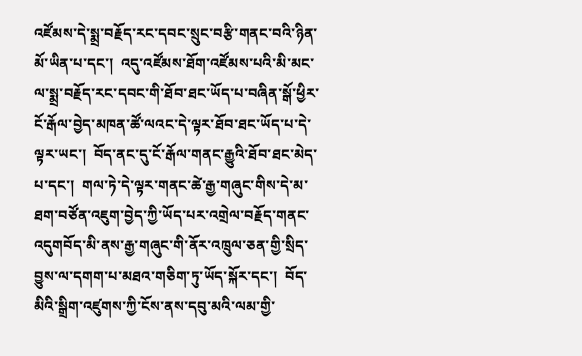འཛོམས་དེ་སྨྲ་བརྗོད་རང་དབང་སྲུང་བརྩི་གནང་བའི་ཉིན་མོ་ཡིན་པ་དང་།  འདུ་འཛོམས་ཐོག་འཛོམས་པའི་མི་མང་ལ་སྨྲ་བརྗོད་རང་དབང་གི་ཐོབ་ཐང་ཡོད་པ་བཞིན་སྒོ་ཕྱིར་ངོ་རྒོལ་བྱེད་མཁན་ཚོ་ལའང་དེ་ལྟར་ཐོབ་ཐང་ཡོད་པ་དེ་ལྟར་ཡང་།  བོད་ནང་དུ་ངོ་རྒོལ་གནང་རྒྱུའི་ཐོབ་ཐང་མེད་པ་དང་།  གལ་ཏེ་དེ་ལྟར་གནང་ཚེ་རྒྱ་གཞུང་གིས་དེ་མ་ཐག་བཙོན་འཇུག་བྱེད་ཀྱི་ཡོད་པར་འགྲེལ་བརྗོད་གནང་འདུགབོད་མི་ནས་རྒྱ་གཞུང་གི་ནོར་འཁྲུལ་ཅན་གྱི་སྲིད་བྱུས་ལ་དགག་པ་མཐའ་གཅིག་ཏུ་ཡོད་སྐོར་དང་།  བོད་མིའི་སྒྲིག་འཛུགས་ཀྱི་ངོས་ནས་དབུ་མའི་ལམ་གྱི་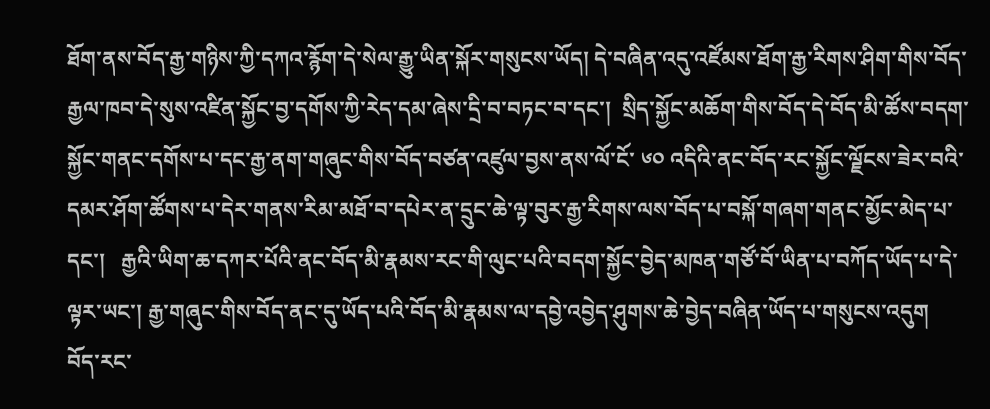ཐོག་ནས་བོད་རྒྱ་གཉིས་ཀྱི་དཀའ་རྙོག་དེ་སེལ་རྒྱུ་ཡིན་སྐོར་གསུངས་ཡོད། དེ་བཞིན་འདུ་འཛོམས་ཐོག་རྒྱ་རིགས་ཤིག་གིས་བོད་རྒྱལ་ཁབ་དེ་སུས་འཛིན་སྐྱོང་བྱ་དགོས་ཀྱི་རེད་དམ་ཞེས་དྲི་བ་བཏང་བ་དང་།  སྲིད་སྐྱོང་མཆོག་གིས་བོད་དེ་བོད་མི་ཚོས་བདག་སྐྱོང་གནང་དགོས་པ་དང་རྒྱ་ནག་གཞུང་གིས་བོད་བཙན་འཛུལ་བྱས་ནས་ལོ་ངོ་ ༦༠ འདིའི་ནང་བོད་རང་སྐྱོང་ལྗོངས་ཟེར་བའི་དམར་ཤོག་ཚོགས་པ་དེར་གནས་རིམ་མཐོ་བ་དཔེར་ན་དྲུང་ཆེ་ལྟ་བུར་རྒྱ་རིགས་ལས་བོད་པ་བསྐོ་གཞག་གནང་མྱོང་མེད་པ་དང་།   རྒྱའི་ཡིག་ཆ་དཀར་པོའི་ནང་བོད་མི་རྣམས་རང་གི་ལུང་པའི་བདག་སྐྱོང་བྱེད་མཁན་གཙོ་བོ་ཡིན་པ་བཀོད་ཡོད་པ་དེ་ལྟར་ཡང་། རྒྱ་གཞུང་གིས་བོད་ནང་དུ་ཡོད་པའི་བོད་མི་རྣམས་ལ་དབྱེ་འབྱེད་ཤུགས་ཆེ་བྱེད་བཞིན་ཡོད་པ་གསུངས་འདུག  བོད་རང་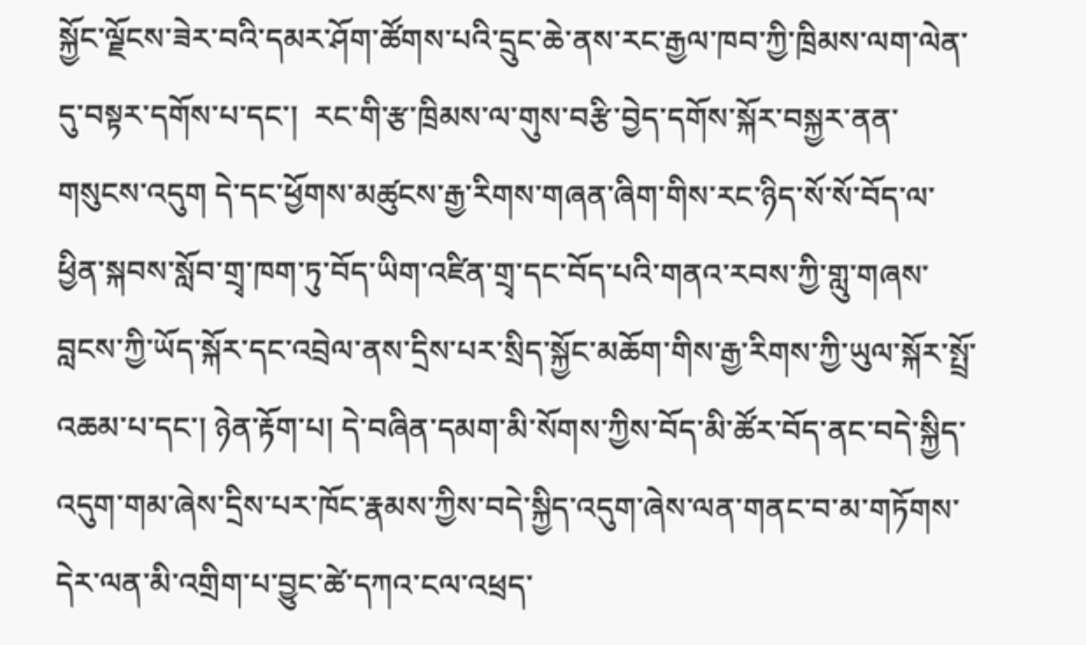སྐྱོང་ལྗོངས་ཟེར་བའི་དམར་ཤོག་ཚོགས་པའི་དྲུང་ཆེ་ནས་རང་རྒྱལ་ཁབ་ཀྱི་ཁྲིམས་ལག་ལེན་དུ་བསྟར་དགོས་པ་དང་།  རང་གི་རྩ་ཁྲིམས་ལ་གུས་བརྩི་བྱེད་དགོས་སྐོར་བསྐྱར་ནན་གསུངས་འདུག དེ་དང་ཕྱོགས་མཚུངས་རྒྱ་རིགས་གཞན་ཞིག་གིས་རང་ཉིད་སོ་སོ་བོད་ལ་ཕྱིན་སྐབས་སློབ་གྲྭ་ཁག་ཏུ་བོད་ཡིག་འཛིན་གྲྭ་དང་བོད་པའི་གནའ་རབས་ཀྱི་གླུ་གཞས་བླངས་ཀྱི་ཡོད་སྐོར་དང་འབྲེལ་ནས་དྲིས་པར་སྲིད་སྐྱོང་མཆོག་གིས་རྒྱ་རིགས་ཀྱི་ཡུལ་སྐོར་སྤྲོ་འཆམ་པ་དང་། ཉེན་རྟོག་པ། དེ་བཞིན་དམག་མི་སོགས་ཀྱིས་བོད་མི་ཚོར་བོད་ནང་བདེ་སྐྱིད་འདུག་གམ་ཞེས་དྲིས་པར་ཁོང་རྣམས་ཀྱིས་བདེ་སྐྱིད་འདུག་ཞེས་ལན་གནང་བ་མ་གཏོགས་དེར་ལན་མི་འགྲིག་པ་བྱུང་ཚེ་དཀའ་ངལ་འཕྲད་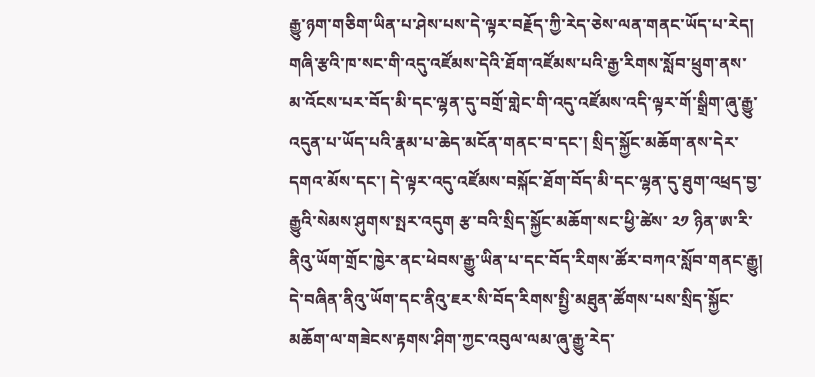རྒྱུ་ཉག་གཅིག་ཡིན་པ་ཤེས་པས་དེ་ལྟར་བརྗོད་ཀྱི་རེད་ཅེས་ལན་གནང་ཡོད་པ་རེད། གཞི་རྩའི་ཁ་སང་གི་འདུ་འཛོམས་དེའི་ཐོག་འཛོམས་པའི་རྒྱ་རིགས་སློབ་ཕྲུག་ནས་མ་འོངས་པར་བོད་མི་དང་ལྷན་དུ་བགྲོ་གླེང་གི་འདུ་འཛོམས་འདི་ལྟར་གོ་སྒྲིག་ཞུ་རྒྱུ་འདུན་པ་ཡོད་པའི་རྣམ་པ་ཆེད་མངོན་གནང་བ་དང་། སྲིད་སྐྱོང་མཆོག་ནས་དེར་དགའ་མོས་དང་། དེ་ལྟར་འདུ་འཛོམས་བསྐོང་ཐོག་བོད་མི་དང་ལྷན་དུ་ཐུག་འཕྲད་བྱ་རྒྱུའི་སེམས་ཤུགས་སྤར་འདུག རྩ་བའི་སྲིད་སྐྱོང་མཆོག་སང་ཕྱི་ཚེས་ ༢༡ ཉིན་ཨ་རི་ནིའུ་ཡོག་གྲོང་ཁྱེར་ནང་ཕེབས་རྒྱུ་ཡིན་པ་དང་བོད་རིགས་ཚོར་བཀའ་སློབ་གནང་རྒྱུ། དེ་བཞིན་ནིའུ་ཡོག་དང་ནིའུ་ཇར་སི་བོད་རིགས་སྤྱི་མཐུན་ཚོགས་པས་སྲིད་སྐྱོང་མཆོག་ལ་གཟེངས་རྟགས་ཤིག་ཀྱང་འབུལ་ལམ་ཞུ་རྒྱུ་རེད་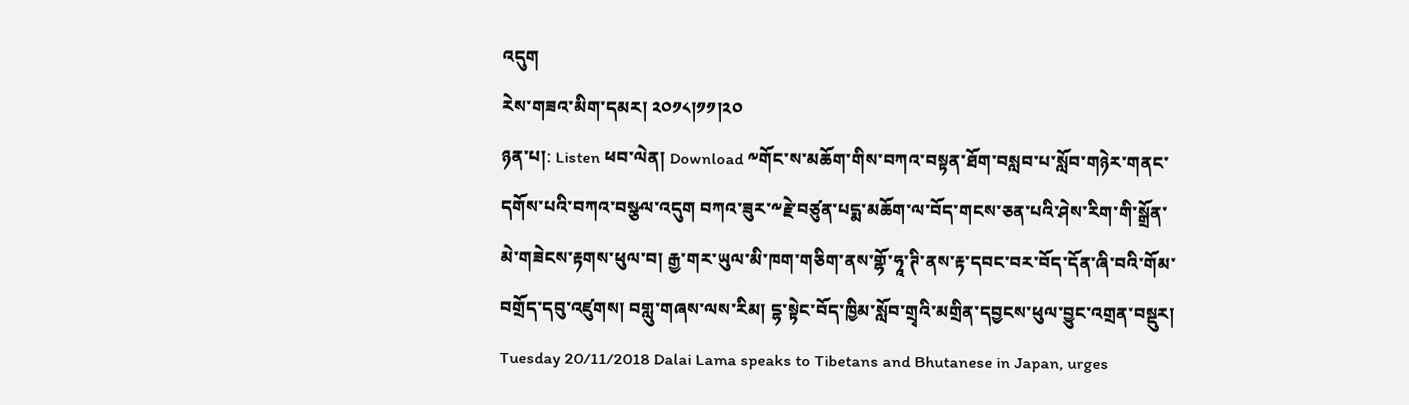འདུག
རེས་གཟའ་མིག་དམར། ༢༠༡༨།༡༡།༢༠
ཉན་པ།: Listen ཕབ་ལེན། Download ༸གོང་ས་མཆོག་གིས་བཀའ་བསྟན་ཐོག་བསླབ་པ་སློབ་གཉེར་གནང་དགོས་པའི་བཀའ་བསྩལ་འདུག བཀའ་ཟུར་༸རྗེ་བཙུན་པདྨ་མཆོག་ལ་བོད་གངས་ཅན་པའི་ཤེས་རིག་གི་སྒྲོན་མེ་གཟེངས་རྟགས་ཕུལ་བ། རྒྱ་གར་ཡུལ་མི་ཁག་གཅིག་ནས་གྷོ་ཧཱ་ཊི་ནས་རྟ་དབང་བར་བོད་དོན་ཞི་བའི་གོམ་བགྲོད་དབུ་འཛུགས། བགླུ་གཞས་ལས་རིམ། དྷ་སྟེང་བོད་ཁྱིམ་སློབ་གྲྭའི་མགྲིན་དབྱངས་ཕུལ་བྱུང་འགྲན་བསྡུར། Tuesday 20/11/2018 Dalai Lama speaks to Tibetans and Bhutanese in Japan, urges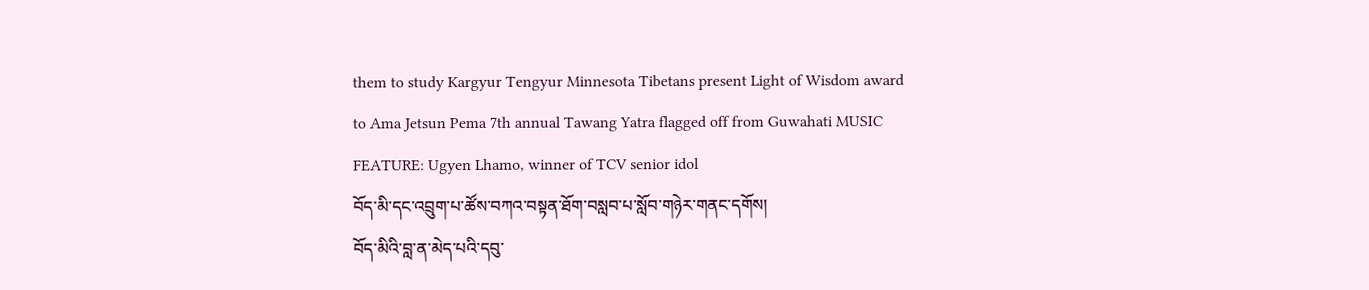them to study Kargyur Tengyur Minnesota Tibetans present Light of Wisdom award to Ama Jetsun Pema 7th annual Tawang Yatra flagged off from Guwahati MUSIC FEATURE: Ugyen Lhamo, winner of TCV senior idol
བོད་མི་དང་འབྲུག་པ་ཚོས་བཀའ་བསྟན་ཐོག་བསླབ་པ་སློབ་གཉེར་གནང་དགོས།
བོད་མིའི་བླ་ན་མེད་པའི་དབུ་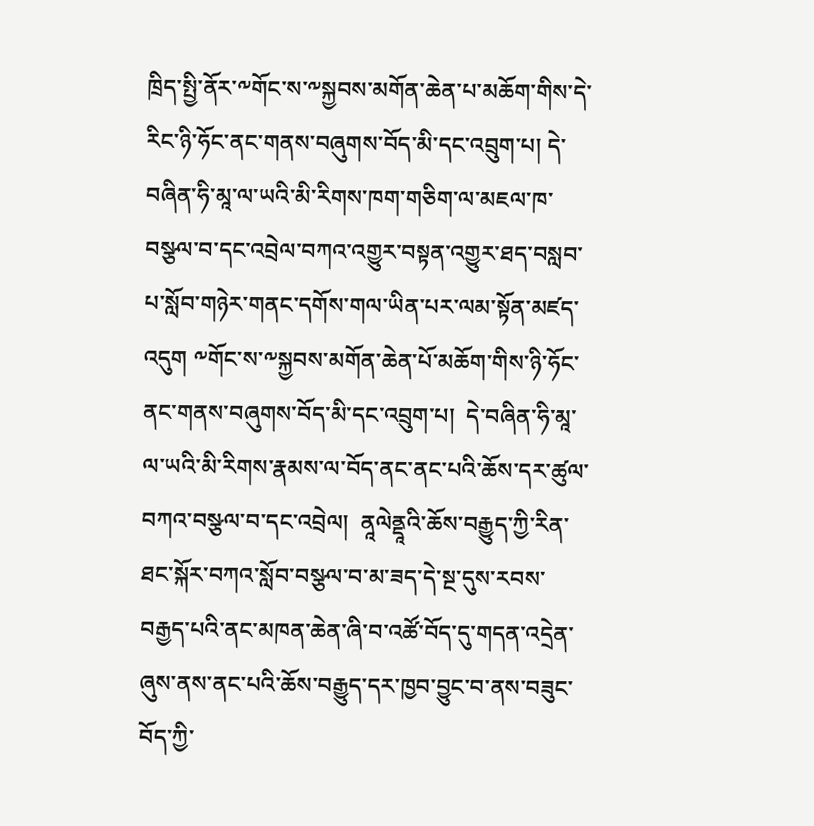ཁྲིད་སྤྱི་ནོར་༸གོང་ས་༸སྐྱབས་མགོན་ཆེན་པ་མཆོག་གིས་དེ་རིང་ཉི་ཧོང་ནང་གནས་བཞུགས་བོད་མི་དང་འབྲུག་པ། དེ་བཞིན་ཧི་མཱ་ལ་ཡའི་མི་རིགས་ཁག་གཅིག་ལ་མཇལ་ཁ་བསྩལ་བ་དང་འབྲེལ་བཀའ་འགྱུར་བསྟན་འགྱུར་ཐད་བསླབ་པ་སློབ་གཉེར་གནང་དགོས་གལ་ཡིན་པར་ལམ་སྟོན་མཛད་འདུག ༸གོང་ས་༸སྐྱབས་མགོན་ཆེན་པོ་མཆོག་གིས་ཉི་ཧོང་ནང་གནས་བཞུགས་བོད་མི་དང་འབྲུག་པ།  དེ་བཞིན་ཧི་མཱ་ལ་ཡའི་མི་རིགས་རྣམས་ལ་བོད་ནང་ནང་པའི་ཆོས་དར་ཚུལ་བཀའ་བསྩལ་བ་དང་འབྲེལ།  ནཱལེནྡཱའི་ཆོས་བརྒྱུད་ཀྱི་རིན་ཐང་སྐོར་བཀའ་སློབ་བསྩལ་བ་མ་ཟད་དེ་སྔ་དུས་རབས་བརྒྱད་པའི་ནང་མཁན་ཆེན་ཞི་བ་འཚོ་བོད་དུ་གདན་འདྲེན་ཞུས་ནས་ནང་པའི་ཆོས་བརྒྱུད་དར་ཁྱབ་བྱུང་བ་ནས་བཟུང་བོད་ཀྱི་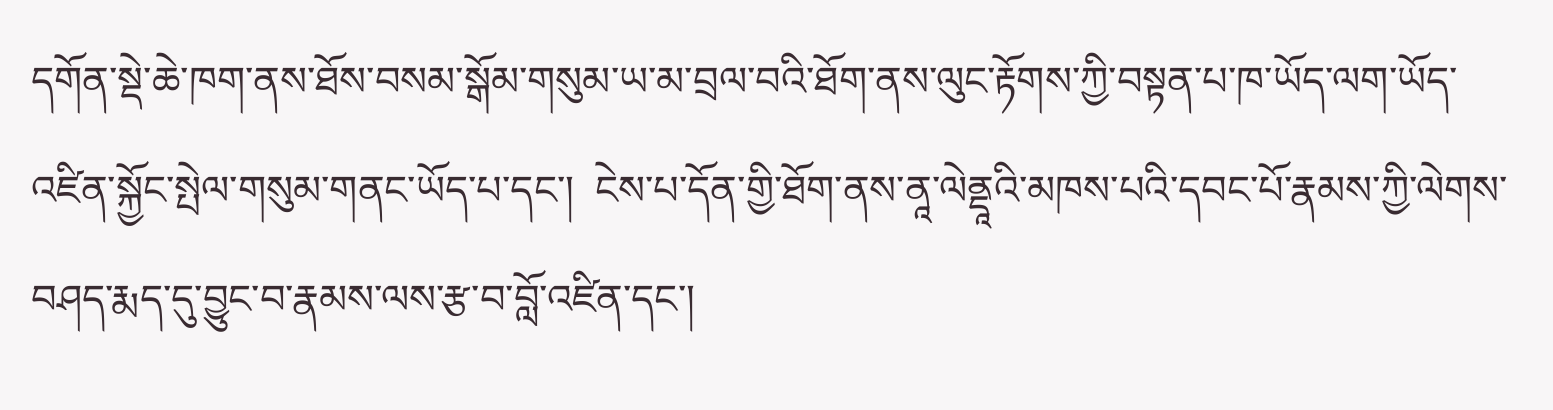དགོན་སྡེ་ཆེ་ཁག་ནས་ཐོས་བསམ་སྒོམ་གསུམ་ཡ་མ་བྲལ་བའི་ཐོག་ནས་ལུང་རྟོགས་ཀྱི་བསྟན་པ་ཁ་ཡོད་ལག་ཡོད་འཛིན་སྐྱོང་སྤེལ་གསུམ་གནང་ཡོད་པ་དང་།  ངེས་པ་དོན་གྱི་ཐོག་ནས་ནཱ་ལེནྡཱའི་མཁས་པའི་དབང་པོ་རྣམས་ཀྱི་ལེགས་བཤད་རྨད་དུ་བྱུང་བ་རྣམས་ལས་རྩ་བ་བློ་འཛིན་དང་།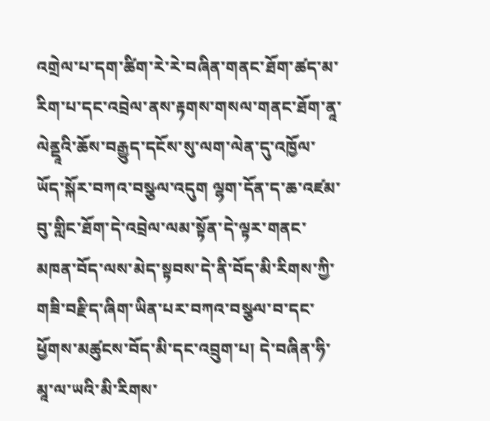འགྲེལ་པ་དག་ཚིག་རེ་རེ་བཞིན་གནང་ཐོག་ཚད་མ་རིག་པ་དང་འབྲེལ་ནས་རྟགས་གསལ་གནང་ཐོག་ནཱ་ལེནྡཱའི་ཆོས་བརྒྱུད་དངོས་སུ་ལག་ལེན་དུ་འཁྱོལ་ཡོད་སྐོར་བཀའ་བསྩལ་འདུག ལྷག་དོན་ད་ཆ་འཛམ་བུ་གླིང་ཐོག་དེ་འབྲེལ་ལམ་སྟོན་དེ་ལྟར་གནང་མཁན་བོད་ལས་མེད་སྟབས་དེ་ནི་བོད་མི་རིགས་ཀྱི་གཟི་བརྫིད་ཞིག་ཡིན་པར་བཀའ་བསྩལ་བ་དང་ཕྱོགས་མཚུངས་བོད་མི་དང་འབྲུག་པ། དེ་བཞིན་ཧི་མཱ་ལ་ཡའི་མི་རིགས་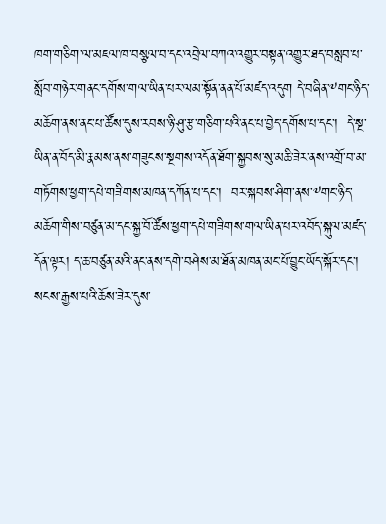ཁག་གཅིག་ལ་མཇལ་ཁ་བསྩལ་བ་དང་འབྲེལ་བཀའ་འགྱུར་བསྟན་འགྱུར་ཐད་བསླབ་པ་སློབ་གཉེར་གནང་དགོས་གལ་ཡིན་པར་ལམ་སྟོན་ནན་པོ་མཛད་འདུག དེ་བཞིན་༸གང་ཉིད་མཆོག་ནས་ནང་པ་ཚོས་དུས་རབས་ཉི་ཤུ་རྩ་གཅིག་པའི་ནང་པ་བྱེད་དགོས་པ་དང་།  དེ་སྔ་ཡིན་ན་བོད་མི་རྣམས་ནས་གཟུངས་སྔགས་འདོན་ཐོག་སྐྱབས་སུ་མཆི་ཟེར་ནས་འགྲོ་བ་མ་གཏོགས་ཕྱག་དཔེ་གཟིགས་མཁན་དཀོན་པ་དང་།  བར་སྐབས་ཤིག་ནས་༸གང་ཉིད་མཆོག་གིས་བཙུན་མ་དང་སྐྱ་བོ་ཚོས་ཕྱག་དཔེ་གཟིགས་གལ་ཡིན་པར་འབོད་སྐུལ་མཛད་དོན་ལྟར། ད་ཆ་བཙུན་མའི་ནང་ནས་དགེ་བཤེས་མ་ཐོན་མཁན་མང་པོ་བྱུང་ཡོད་སྐོར་དང་།    སངས་རྒྱས་པའི་ཆོས་ཟེར་དུས་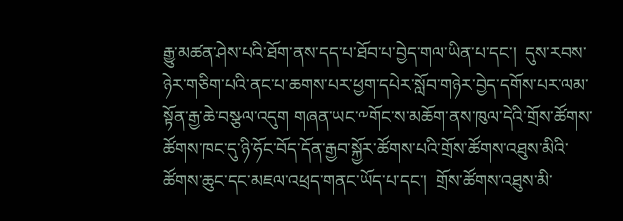རྒྱུ་མཚན་ཤེས་པའི་ཐོག་ནས་དད་པ་ཐོབ་པ་བྱེད་གལ་ཡིན་པ་དང་།  དུས་རབས་ཉེར་གཅིག་པའི་ནང་པ་ཆགས་པར་ཕྱག་དཔེར་སློབ་གཉེར་བྱེད་དགོས་པར་ལམ་སྟོན་རྒྱ་ཆེ་བསྩལ་འདུག གཞན་ཡང་༸གོང་ས་མཆོག་ནས་ཁུལ་དེའི་གྲོས་ཚོགས་ཚོགས་ཁང་དུ་ཉི་ཧོང་བོད་དོན་རྒྱབ་སྐྱོར་ཚོགས་པའི་གྲོས་ཚོགས་འཐུས་མིའི་ཚོགས་ཆུང་དང་མཇལ་འཕྲད་གནང་ཡོད་པ་དང་།  གྲོས་ཚོགས་འཐུས་མི་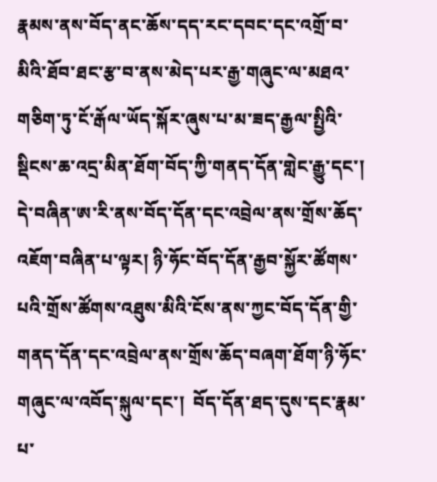རྣམས་ནས་བོད་ནང་ཆོས་དད་རང་དབང་དང་འགྲོ་བ་མིའི་ཐོབ་ཐང་རྩ་བ་ནས་མེད་པར་རྒྱ་གཞུང་ལ་མཐའ་གཅིག་ཏུ་ངོ་རྒོལ་ཡོད་སྐོར་ཞུས་པ་མ་ཟད་རྒྱལ་སྤྱིའི་སྡིངས་ཆ་འདྲ་མིན་ཐོག་བོད་ཀྱི་གནད་དོན་གླེང་རྒྱུ་དང་།   དེ་བཞིན་ཨ་རི་ནས་བོད་དོན་དང་འབྲེལ་ནས་གྲོས་ཆོད་འཇོག་བཞིན་པ་ལྟར། ཉི་ཧོང་བོད་དོན་རྒྱབ་སྐྱོར་ཚོགས་པའི་གྲོས་ཚོགས་འཐུས་མིའི་ངོས་ནས་ཀྱང་བོད་དོན་གྱི་གནད་དོན་དང་འབྲེལ་ནས་གྲོས་ཆོད་བཞག་ཐོག་ཉི་ཧོང་གཞུང་ལ་འབོད་སྐུལ་དང་།  བོད་དོན་ཐད་དུས་དང་རྣམ་པ་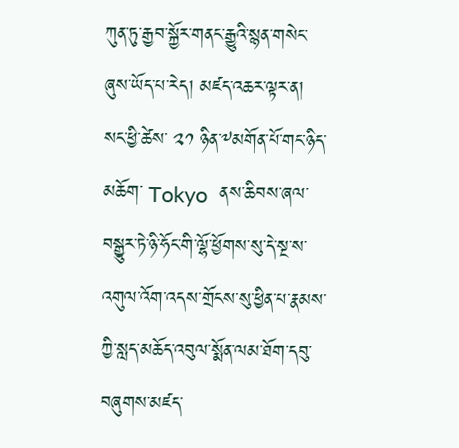ཀུན་ཏུ་རྒྱབ་སྐྱོར་གནང་རྒྱུའི་སྙན་གསེང་ཞུས་ཡོད་པ་རེད། མཛད་འཆར་ལྟར་ན།  སང་ཕྱི་ཚེས་ ༢༡ ཉིན་༸མགོན་པོ་གང་ཉིད་མཆོག་ Tokyo  ནས་ཆིབས་ཞལ་བསྒྱུར་ཏེ་ཉི་ཧོང་གི་ལྷོ་ཕྱོགས་སུ་དེ་སྔ་ས་འགུལ་འོག་འདས་གྲོངས་སུ་ཕྱིན་པ་རྣམས་ཀྱི་སླད་མཆོད་འབུལ་སྨོན་ལམ་ཐོག་དབུ་བཞུགས་མཛད་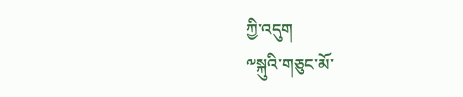ཀྱི་འདུག
༸སྐུའི་གཅུང་མོ་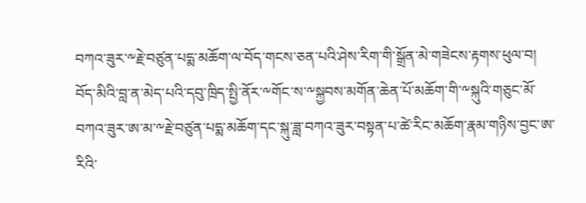བཀའ་ཟུར་༸རྗེ་བཙུན་པདྨ་མཆོག་ལ་བོད་གངས་ཅན་པའི་ཤེས་རིག་གི་སྒྲོན་མེ་གཟེངས་རྟགས་ཕུལ་བ།
བོད་མིའི་བླ་ན་མེད་པའི་དབུ་ཁྲིད་སྤྱི་ནོར་༸གོང་ས་༸སྐྱབས་མགོན་ཆེན་པོ་མཆོག་གི་༸སྐུའི་གཅུང་མོ་བཀའ་ཟུར་ཨ་མ་༸རྗེ་བཙུན་པདྨ་མཆོག་དང་སྐུ་ཟླ་བཀའ་ཟུར་བསྟན་པ་ཚེ་རིང་མཆོག་རྣམ་གཉིས་བྱང་ཨ་རིའི་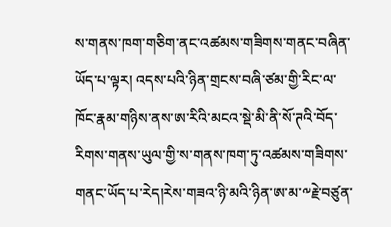ས་གནས་ཁག་གཅིག་ནང་འཚམས་གཟིགས་གནང་བཞིན་ཡོད་པ་ལྟར། འདས་པའི་ཉིན་གྲངས་བཞི་ཙམ་གྱི་རིང་ལ་ཁོང་རྣམ་གཉིས་ནས་ཨ་རིའི་མངའ་སྡེ་མི་ནི་སོ་ཊའི་བོད་རིགས་གནས་ཡུལ་གྱི་ས་གནས་ཁག་ཏུ་འཚམས་གཟིགས་གནང་ཡོད་པ་རེད།རེས་གཟའ་ཉི་མའི་ཉིན་ཨ་མ་༸རྗེ་བཙུན་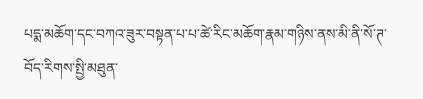པདྨ་མཆོག་དང་བཀའ་ཟུར་བསྟན་པ་པ་ཚེ་རིང་མཆོག་རྣམ་གཉིས་ནས་མི་ནི་སོ་ཊ་བོད་རིགས་སྤྱི་མཐུན་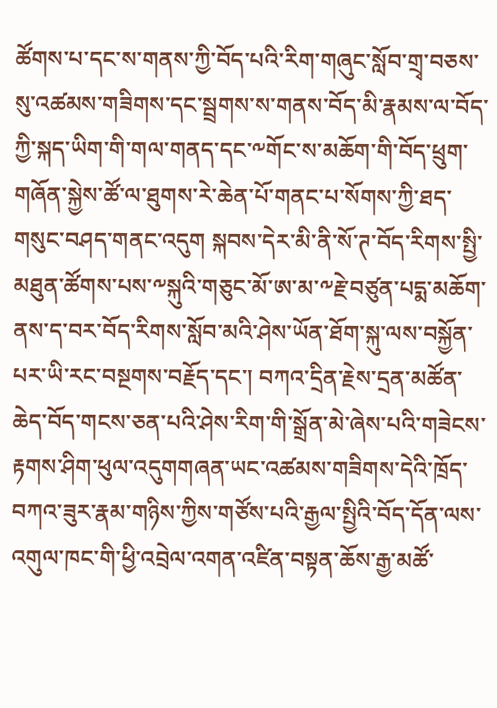ཚོགས་པ་དང་ས་གནས་ཀྱི་བོད་པའི་རིག་གཞུང་སློབ་གྲྭ་བཅས་སུ་འཚམས་གཟིགས་དང་སྦྲགས་ས་གནས་བོད་མི་རྣམས་ལ་བོད་ཀྱི་སྐད་ཡིག་གི་གལ་གནད་དང་༸གོང་ས་མཆོག་གི་བོད་ཕྲུག་གཞོན་སྐྱེས་ཚོ་ལ་ཐུགས་རེ་ཆེན་པོ་གནང་པ་སོགས་ཀྱི་ཐད་གསུང་བཤད་གནང་འདུག སྐབས་དེར་མི་ནི་སོ་ཊ་བོད་རིགས་སྤྱི་མཐུན་ཚོགས་པས་༸སྐུའི་གཅུང་མོ་ཨ་མ་༸རྗེ་བཙུན་པདྨ་མཆོག་ནས་ད་བར་བོད་རིགས་སློབ་མའི་ཤེས་ཡོན་ཐོག་སྐུ་ལས་བསྐྱོན་པར་ཡི་རང་བསྔགས་བརྗོད་དང་། བཀའ་དྲིན་རྗེས་དྲན་མཚོན་ཆེད་བོད་གངས་ཅན་པའི་ཤེས་རིག་གི་སྒྲོན་མེ་ཞེས་པའི་གཟེངས་རྟགས་ཤིག་ཕུལ་འདུགགཞན་ཡང་འཚམས་གཟིགས་དེའི་ཁྲོད་བཀའ་ཟུར་རྣམ་གཉིས་ཀྱིས་གཙོས་པའི་རྒྱལ་སྤྱིའི་བོད་དོན་ལས་འགུལ་ཁང་གི་ཕྱི་འབྲེལ་འགན་འཛིན་བསྟན་ཆོས་རྒྱ་མཚོ་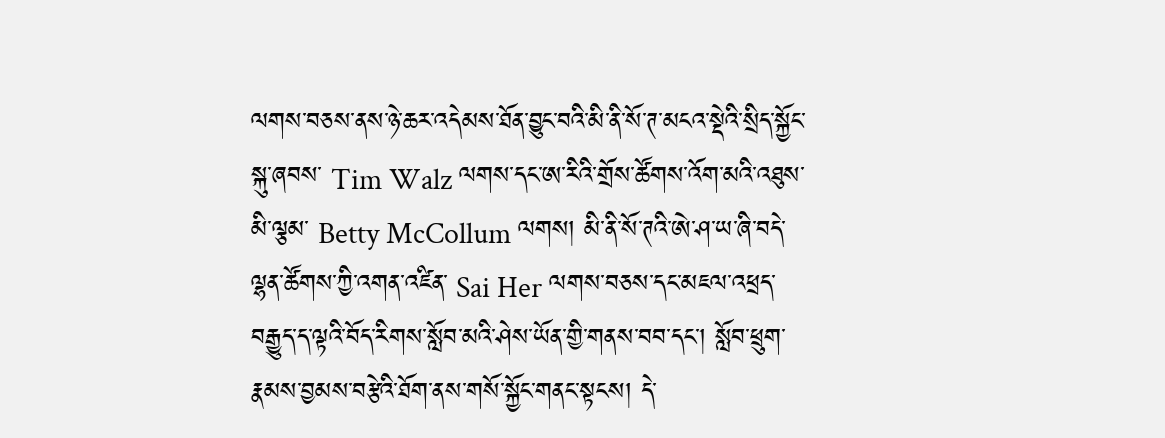ལགས་བཅས་ནས་ཉེ་ཆར་འདེམས་ཐོན་བྱུང་བའི་མི་ནི་སོ་ཊ་མངའ་སྡེའི་སྲིད་སྐྱོང་སྐུ་ཞབས་ Tim Walz ལགས་དང་ཨ་རིའི་གྲོས་ཚོགས་འོག་མའི་འཐུས་མི་ལྕམ་ Betty McCollum ལགས། མི་ནི་སོ་ཊའི་ཨེ་ཤ་ཡ་ཞི་བདེ་ལྷན་ཚོགས་ཀྱི་འགན་འཛིན་ Sai Her ལགས་བཅས་དང་མཇལ་འཕྲད་བརྒྱུད་ད་ལྟའི་བོད་རིགས་སློབ་མའི་ཤེས་ཡོན་གྱི་གནས་བབ་དང་། སློབ་ཕྲུག་རྣམས་བྱམས་བརྩེའི་ཐོག་ནས་གསོ་སྐྱོང་གནང་སྟངས། དེ་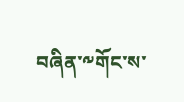བཞིན་༸གོང་ས་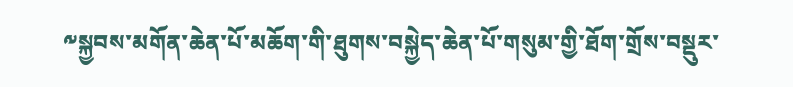༸སྐྱབས་མགོན་ཆེན་པོ་མཆོག་གི་ཐུགས་བསྐྱེད་ཆེན་པོ་གསུམ་གྱི་ཐོག་གྲོས་བསྡུར་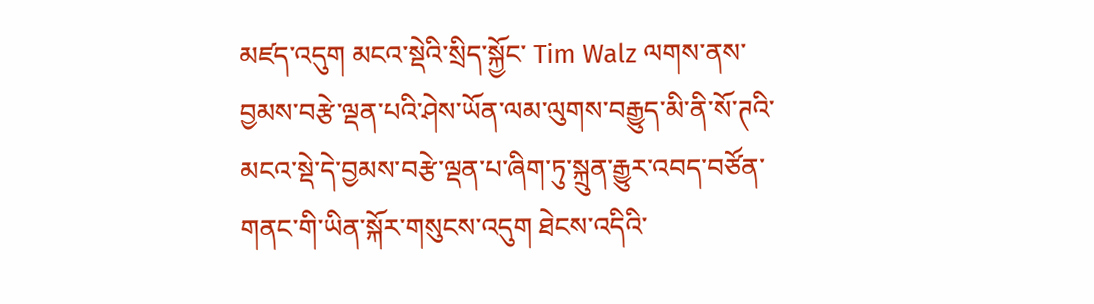མཛད་འདུག མངའ་སྡེའི་སྲིད་སྐྱོང་ Tim Walz ལགས་ནས་བྱམས་བརྩེ་ལྡན་པའི་ཤེས་ཡོན་ལམ་ལུགས་བརྒྱུད་མི་ནི་སོ་ཊའི་མངའ་སྡེ་དེ་བྱམས་བརྩེ་ལྡན་པ་ཞིག་ཏུ་སྐྲུན་རྒྱུར་འབད་བཙོན་གནང་གི་ཡིན་སྐོར་གསུངས་འདུག ཐེངས་འདིའི་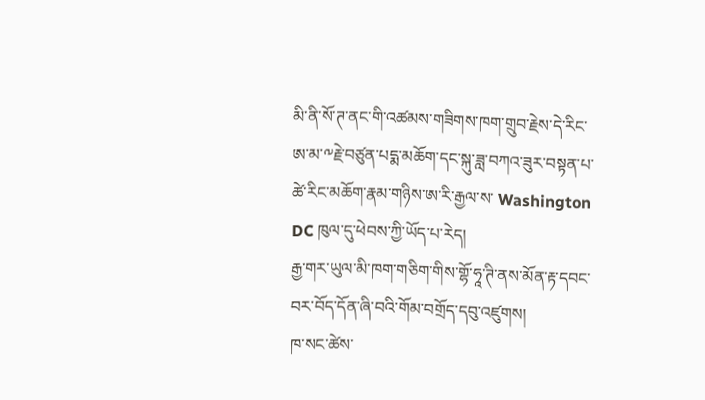མི་ནི་སོ་ཊ་ནང་གི་འཚམས་གཟིགས་ཁག་གྲུབ་རྗེས་དེ་རིང་ཨ་མ་༸རྗེ་བཙུན་པདྨ་མཆོག་དང་སྐུ་ཟླ་བཀའ་ཟུར་བསྟན་པ་ཚེ་རིང་མཆོག་རྣམ་གཉིས་ཨ་རི་རྒྱལ་ས་ Washington DC ཁུལ་དུ་ཕེབས་ཀྱི་ཡོད་པ་རེད།
རྒྱ་གར་ཡུལ་མི་ཁག་གཅིག་གིས་གྷོ་ཧཱ་ཊི་ནས་མོན་རྟ་དབང་བར་བོད་དོན་ཞི་བའི་གོམ་བགྲོད་དབུ་འཛུགས།
ཁ་སང་ཚེས་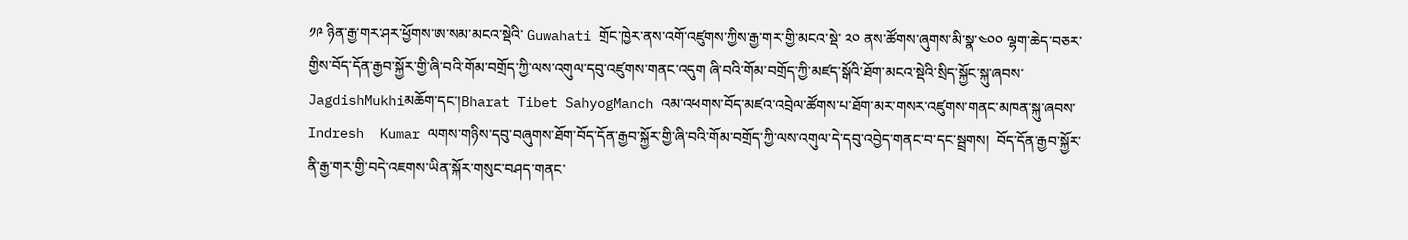༡༩ ཉིན་རྒྱ་གར་ཤར་ཕྱོགས་ཨ་སམ་མངའ་སྡེའི་ Guwahati གྲོང་ཁྱེར་ནས་འགོ་འཛུགས་ཀྱིས་རྒྱ་གར་གྱི་མངའ་སྡེ་ ༢༠ ནས་ཚོགས་ཞུགས་མི་སྣ་༤༠༠ ལྷག་ཆེད་བཅར་གྱིས་བོད་དོན་རྒྱབ་སྐྱོར་གྱི་ཞི་བའི་གོམ་བགྲོད་ཀྱི་ལས་འགུལ་དབུ་འཛུགས་གནང་འདུག ཞི་བའི་གོམ་བགྲོད་ཀྱི་མཛད་སྒོའི་ཐོག་མངའ་སྡེའི་སྲིད་སྐྱོང་སྐུ་ཞབས་ JagdishMukhiམཆོག་དང་།Bharat Tibet SahyogManch འམ་འཕགས་བོད་མཛའ་འབྲེལ་ཚོགས་པ་ཐོག་མར་གསར་འཛུགས་གནང་མཁན་སྐུ་ཞབས་Indresh  Kumar ལགས་གཉིས་དབུ་བཞུགས་ཐོག་བོད་དོན་རྒྱབ་སྐྱོར་གྱི་ཞི་བའི་གོམ་བགྲོད་ཀྱི་ལས་འགུལ་དེ་དབུ་འབྱེད་གནང་བ་དང་སྦྲགས།  བོད་དོན་རྒྱབ་སྐྱོར་ནི་རྒྱ་གར་གྱི་བདེ་འཇགས་ཡིན་སྐོར་གསུང་བཤད་གནང་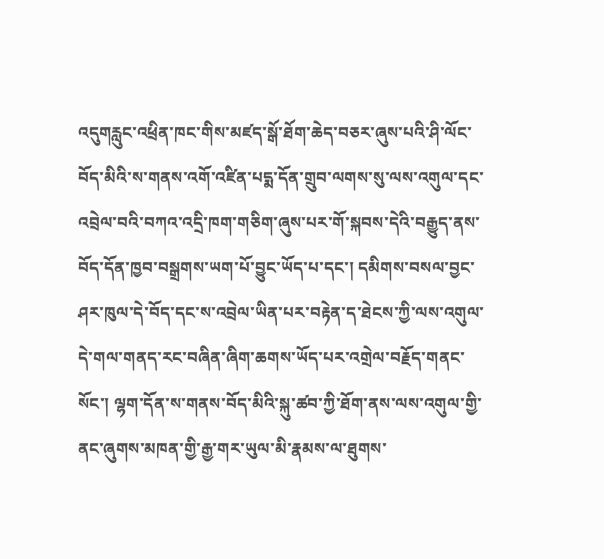འདུགརླུང་འཕྲིན་ཁང་གིས་མཛད་སྒོ་ཐོག་ཆེད་བཅར་ཞུས་པའི་ཤི་ལོང་བོད་མིའི་ས་གནས་འགོ་འཛིན་པདྨ་དོན་གྲུབ་ལགས་སུ་ལས་འགུལ་དང་འབྲེལ་བའི་བཀའ་འདྲི་ཁག་གཅིག་ཞུས་པར་གོ་སྐབས་དེའི་བརྒྱུད་ནས་བོད་དོན་ཁྱབ་བསྒྲགས་ཡག་པོ་བྱུང་ཡོད་པ་དང་། དམིགས་བསལ་བྱང་ཤར་ཁུལ་དེ་བོད་དང་ས་འབྲེལ་ཡིན་པར་བརྟེན་ད་ཐེངས་ཀྱི་ལས་འགུལ་དེ་གལ་གནད་རང་བཞིན་ཞིག་ཆགས་ཡོད་པར་འགྲེལ་བརྗོད་གནང་སོང་། ལྷག་དོན་ས་གནས་བོད་མིའི་སྐུ་ཚབ་ཀྱི་ཐོག་ནས་ལས་འགུལ་གྱི་ནང་ཞུགས་མཁན་གྱི་རྒྱ་གར་ཡུལ་མི་རྣམས་ལ་ཐུགས་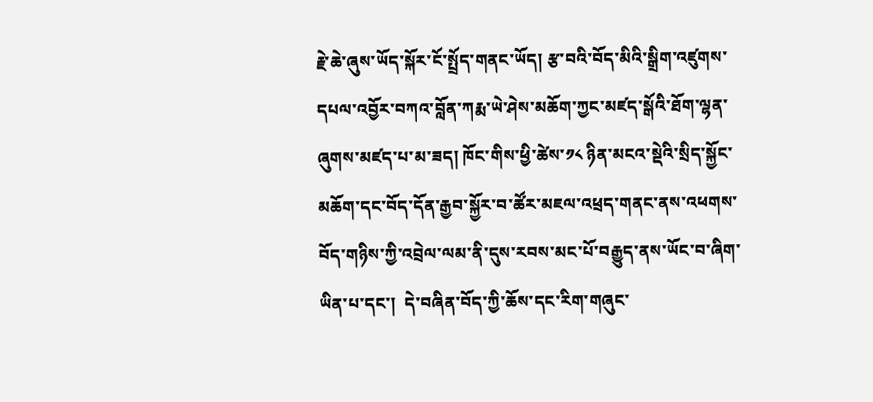རྗེ་ཆེ་ཞུས་ཡོད་སྐོར་ངོ་སྤྲོད་གནང་ཡོད། རྩ་བའི་བོད་མིའི་སྒྲིག་འཛུགས་དཔལ་འབྱོར་བཀའ་བློན་ཀརྨ་ཡེ་ཤེས་མཆོག་ཀྱང་མཛད་སྒོའི་ཐོག་ལྷན་ཞུགས་མཛད་པ་མ་ཟད། ཁོང་གིས་ཕྱི་ཚེས་༡༨ ཉིན་མངའ་སྡེའི་སྲིད་སྐྱོང་མཆོག་དང་བོད་དོན་རྒྱབ་སྐྱོར་བ་ཚོར་མཇལ་འཕྲད་གནང་ནས་འཕགས་བོད་གཉིས་ཀྱི་འབྲེལ་ལམ་ནི་དུས་རབས་མང་པོ་བརྒྱུད་ནས་ཡོང་བ་ཞིག་ཡིན་པ་དང་།  དེ་བཞིན་བོད་ཀྱི་ཆོས་དང་རིག་གཞུང་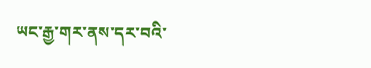ཡང་རྒྱ་གར་ནས་དར་བའི་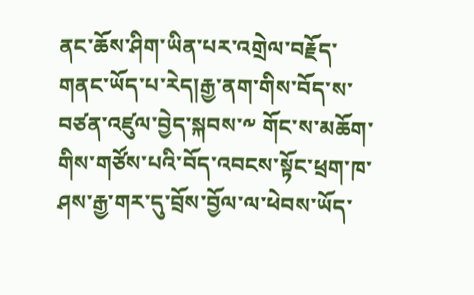ནང་ཆོས་ཤིག་ཡིན་པར་འགྲེལ་བརྗོད་གནང་ཡོད་པ་རེད།རྒྱ་ནག་གིས་བོད་ས་བཙན་འཛུལ་བྱེད་སྐབས་༸ གོང་ས་མཆོག་གིས་གཙོས་པའི་བོད་འབངས་སྟོང་ཕྲག་ཁ་ཤས་རྒྱ་གར་དུ་བྲོས་བྱོལ་ལ་ཕེབས་ཡོད་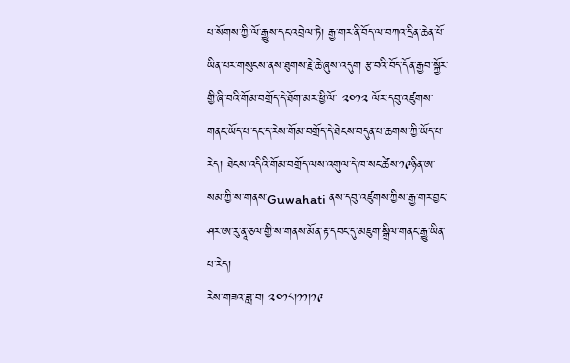པ་སོགས་ཀྱི་ལོ་རྒྱུས་དང་འབྲེལ་ཏེ། རྒྱ་གར་ནི་བོད་ལ་བཀའ་དྲིན་ཆེན་པོ་ཡིན་པར་གསུངས་ནས་ཐུགས་རྗེ་ཆེ་ཞུས་འདུག རྩ་བའི་བོད་དོན་རྒྱབ་སྐྱོར་གྱི་ཞི་བའི་གོམ་བགྲོད་དེ་ཐོག་མར་ཕྱི་ལོ་ ༢༠༡༢ ལོར་དབུ་འཛུགས་གནང་ཡོད་པ་དང་ད་རེས་གོམ་བགྲོད་དེ་ཐེངས་བདུན་པ་ཆགས་ཀྱི་ཡོད་པ་རེད། ཐེངས་འདིའི་གོམ་བགྲོད་ལས་འགུལ་དེ་ཁ་སང་ཚེས་༡༩ཉིན་ཨ་སམ་ཀྱི་ས་གནས་Guwahati ནས་དབུ་འཛུགས་ཀྱིས་རྒྱ་གར་བྱང་ཤར་ཨ་རུ་ནཱ་ཅལ་གྱི་ས་གནས་མོན་རྟ་དབང་དུ་མཇུག་སྒྲིལ་གནང་རྒྱུ་ཡིན་པ་རེད།
རེས་གཟའ་ཟླ་བ། ༢༠༡༨།༡༡།༡༩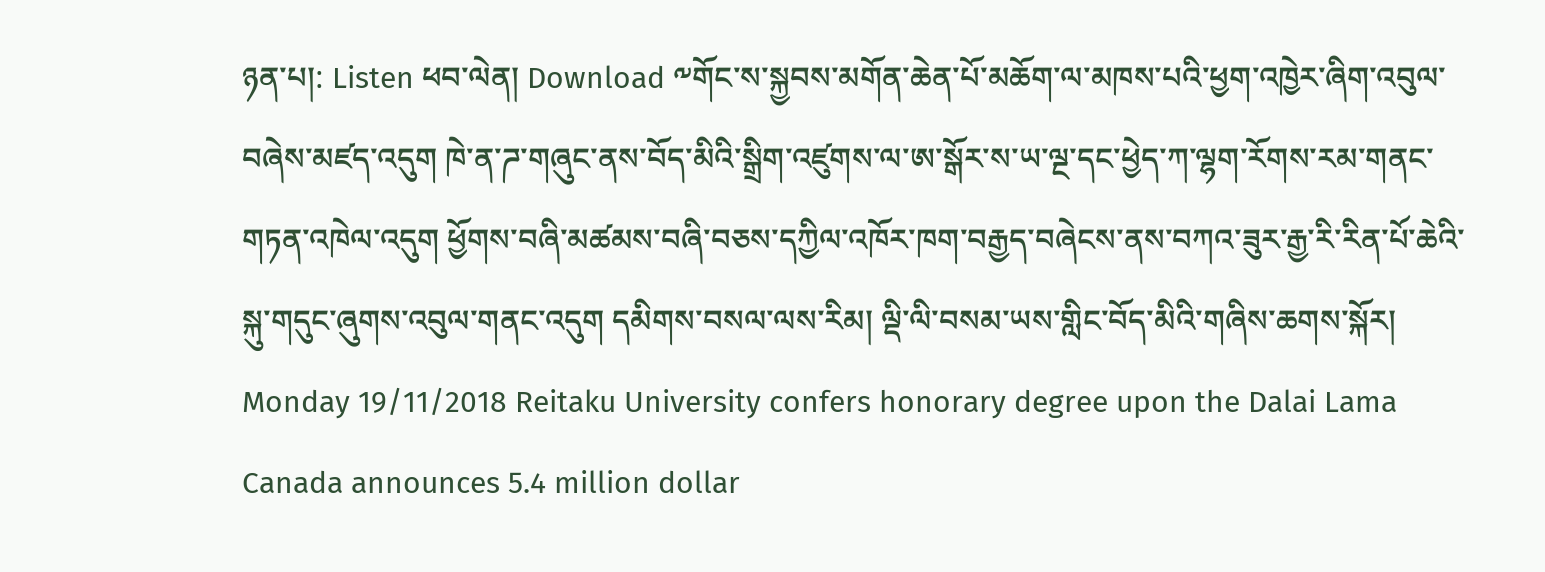ཉན་པ།: Listen ཕབ་ལེན། Download ༸གོང་ས་སྐྱབས་མགོན་ཆེན་པོ་མཆོག་ལ་མཁས་པའི་ཕྱག་འཁྱེར་ཞིག་འབུལ་བཞེས་མཛད་འདུག ཁེ་ན་ཌ་གཞུང་ནས་བོད་མིའི་སྒྲིག་འཛུགས་ལ་ཨ་སྒོར་ས་ཡ་ལྔ་དང་ཕྱེད་ཀ་ལྷག་རོགས་རམ་གནང་གཏན་འཁེལ་འདུག ཕྱོགས་བཞི་མཚམས་བཞི་བཅས་དཀྱིལ་འཁོར་ཁག་བརྒྱད་བཞེངས་ནས་བཀའ་ཟུར་རྒྱ་རི་རིན་པོ་ཆེའི་སྐུ་གདུང་ཞུགས་འབུལ་གནང་འདུག དམིགས་བསལ་ལས་རིམ། ལྡི་ལི་བསམ་ཡས་གླིང་བོད་མིའི་གཞིས་ཆགས་སྐོར། Monday 19/11/2018 Reitaku University confers honorary degree upon the Dalai Lama Canada announces 5.4 million dollar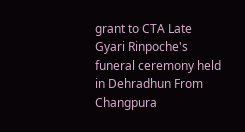grant to CTA Late Gyari Rinpoche's funeral ceremony held in Dehradhun From Changpura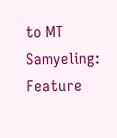to MT Samyeling: Feature